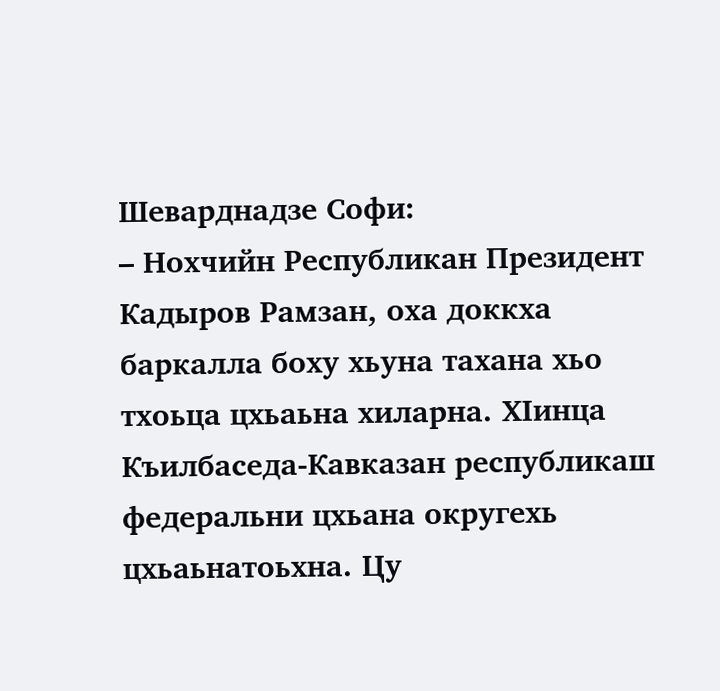Шеварднадзе Софи:
– Нохчийн Республикан Президент Кадыров Рамзан, оха доккха баркалла боху хьуна тахана хьо тхоьца цхьаьна хиларна. ХIинца Къилбаседа-Кавказан республикаш федеральни цхьана округехь цхьаьнатоьхна. Цу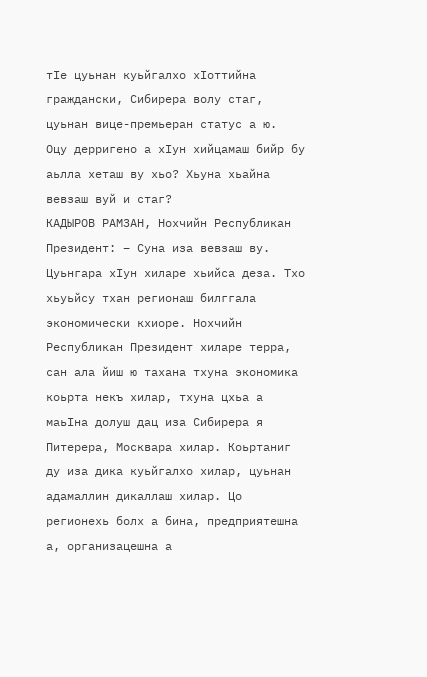тIе цуьнан куьйгалхо хIоттийна граждански, Сибирера волу стаг, цуьнан вице-премьеран статус а ю.  Оцу дерригено а хIун хийцамаш бийр бу аьлла хеташ ву хьо? Хьуна хьайна вевзаш вуй и стаг?
КАДЫРОВ РАМЗАН, Нохчийн Республикан Президент: – Суна иза вевзаш ву. Цуьнгара хIун хиларе хьийса деза. Тхо хьуьйсу тхан регионаш билггала экономически кхиоре. Нохчийн Республикан Президент хиларе терра, сан ала йиш ю тахана тхуна экономика коьрта некъ хилар, тхуна цхьа а маьIна долуш дац иза Сибирера я Питерера, Москвара хилар. Коьртаниг ду иза дика куьйгалхо хилар, цуьнан адамаллин дикаллаш хилар. Цо регионехь болх а бина, предприятешна а, организацешна а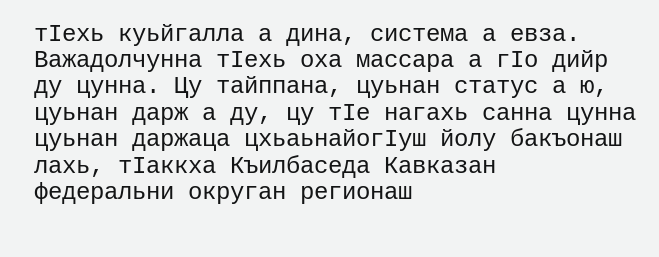тIехь куьйгалла а дина, система а евза. Важадолчунна тIехь оха массара а гIо дийр ду цунна. Цу тайппана, цуьнан статус а ю, цуьнан дарж а ду, цу тIе нагахь санна цунна цуьнан даржаца цхьаьнайогIуш йолу бакъонаш лахь, тIаккха Къилбаседа Кавказан федеральни округан регионаш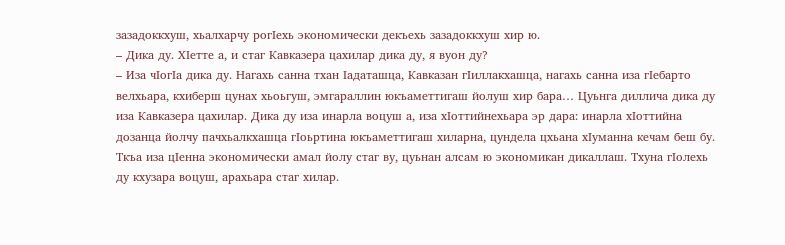зазадоккхуш, хьалхарчу рогIехь экономически декъехь зазадоккхуш хир ю.
– Дика ду. ХІетте а, и стаг Кавказера цахилар дика ду, я вуон ду?
– Иза чIогIа дика ду. Нагахь санна тхан Iадаташца, Кавказан гIиллакхашца, нагахь санна иза гIебарто велхьара, кхиберш цунах хьоьгуш, эмгараллин юкъаметтигаш йолуш хир бара… Цуьнга диллича дика ду иза Кавказера цахилар. Дика ду иза инарла воцуш а, иза хIоттийнехьара эр дара: инарла хIоттийна дозанца йолчу пачхьалкхашца гIоьртина юкъаметтигаш хиларна, цундела цхьана хIуманна кечам беш бу. Ткъа иза цIенна экономически амал йолу стаг ву, цуьнан алсам ю экономикан дикаллаш. Тхуна гIолехь ду кхузара воцуш, арахьара стаг хилар.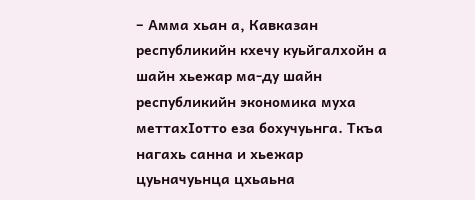– Амма хьан а, Кавказан республикийн кхечу куьйгалхойн а шайн хьежар ма-ду шайн республикийн экономика муха меттахIотто еза бохучуьнга. Ткъа нагахь санна и хьежар цуьначуьнца цхьаьна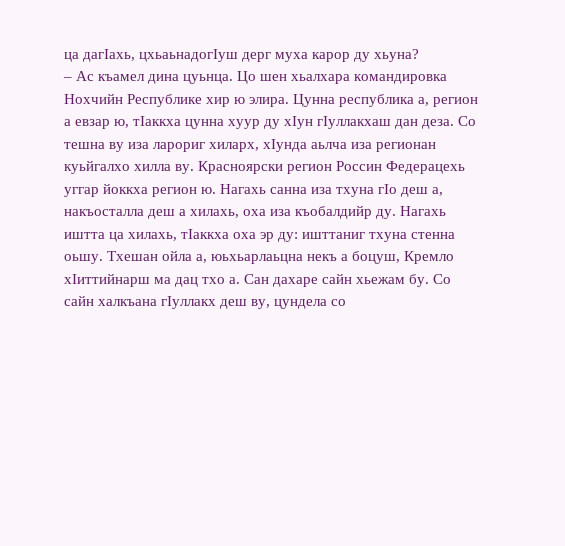ца дагIахь, цхьаьнадогIуш дерг муха карор ду хьуна?
– Ас къамел дина цуьнца. Цо шен хьалхара командировка Нохчийн Республике хир ю элира. Цунна республика а, регион а евзар ю, тIаккха цунна хуур ду хIун гIуллакхаш дан деза. Со тешна ву иза ларориг хиларх, хIунда аьлча иза регионан куьйгалхо хилла ву. Красноярски регион Россин Федерацехь уггар йоккха регион ю. Нагахь санна иза тхуна гIо деш а, накъосталла деш а хилахь, оха иза къобалдийр ду. Нагахь иштта ца хилахь, тIаккха оха эр ду: ишттаниг тхуна стенна оьшу. Тхешан ойла а, юьхьарлаьцна некъ а боцуш, Кремло хIиттийнарш ма дац тхо а. Сан дахаре сайн хьежам бу. Со сайн халкъана гIуллакх деш ву, цундела со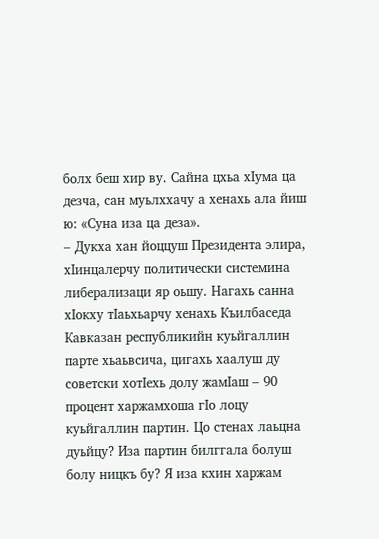болх беш хир ву. Сайна цхьа хIума ца дезча, сан муьлххачу а хенахь ала йиш ю: «Суна иза ца деза».
– Дукха хан йоццуш Президента элира, хIинцалерчу политически системина либерализаци яр оьшу. Нагахь санна хIокху тIаьхьарчу хенахь Къилбаседа Кавказан республикийн куьйгаллин парте хьаьвсича, цигахь хаалуш ду советски хотIехь долу жамIаш – 90 процент харжамхоша гIо лоцу куьйгаллин партин. Цо стенах лаьцна дуьйцу? Иза партин билггала болуш болу ницкъ бу? Я иза кхин харжам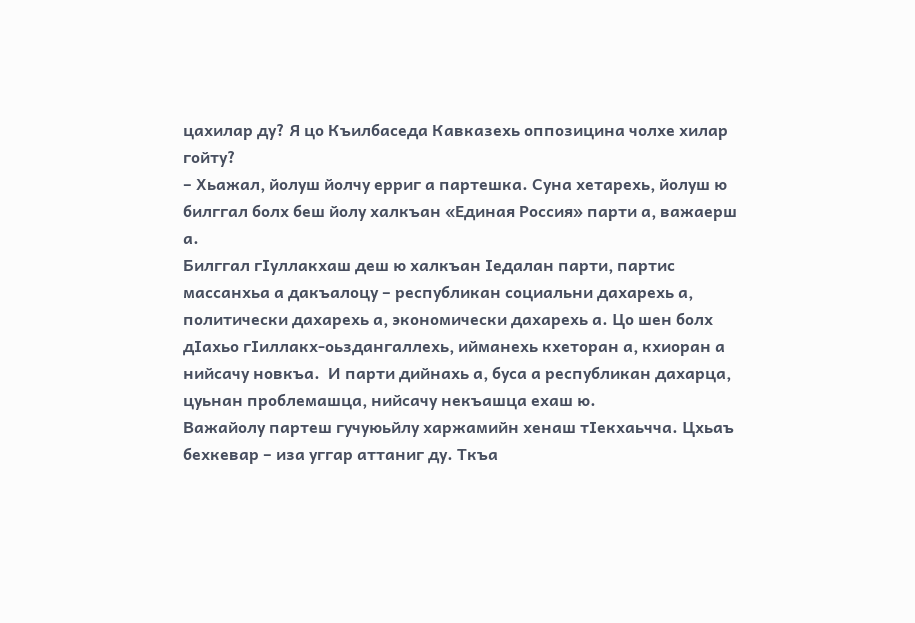цахилар ду? Я цо Къилбаседа Кавказехь оппозицина чолхе хилар гойту?
– Хьажал, йолуш йолчу ерриг а партешка. Суна хетарехь, йолуш ю билггал болх беш йолу халкъан «Единая Россия» парти а, важаерш а.
Билггал гІуллакхаш деш ю халкъан Іедалан парти, партис массанхьа а дакъалоцу – республикан социальни дахарехь а, политически дахарехь а, экономически дахарехь а. Цо шен болх дІахьо гІиллакх-оьздангаллехь, ийманехь кхеторан а, кхиоран а нийсачу новкъа.  И парти дийнахь а, буса а республикан дахарца, цуьнан проблемашца, нийсачу некъашца ехаш ю.
Важайолу партеш гучуюьйлу харжамийн хенаш тІекхаьчча. Цхьаъ бехкевар – иза уггар аттаниг ду. Ткъа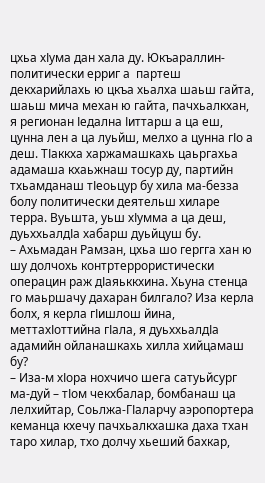цхьа хІума дан хала ду. Юкъараллин-политически ерриг а  партеш декхарийлахь ю цкъа хьалха шаьш гайта, шаьш мича механ ю гайта, пачхьалкхан, я регионан Іедална Іиттарш а ца еш, цунна лен а ца луьйш, мелхо а цунна гІо а деш. ТІаккха харжамашкахь цаьргахьа адамаша кхаьжнаш тосур ду, партийн тхьамданаш тІеоьцур бу хила ма-безза болу политически деятельш хиларе терра. Вуьшта, уьш хІумма а ца деш, дуьххьалдІа хабарш дуьйцуш бу.
– Ахьмадан Рамзан, цхьа шо гергга хан ю шу долчохь контртеррористически операцин раж дІаяьккхина. Хьуна стенца го маьршачу дахаран билгало? Иза керла болх, я керла гІишлош йина, меттахІоттийна гІала, я дуьххьалдІа адамийн ойланашкахь хилла хийцамаш бу?
– Иза-м хІора нохчичо шега сатуьйсург ма-дуй – тІом чекхбалар, бомбанаш ца лелхийтар, Соьлжа-ГІаларчу аэропортера кеманца кхечу пачхьалкхашка даха тхан таро хилар, тхо долчу хьеший бахкар,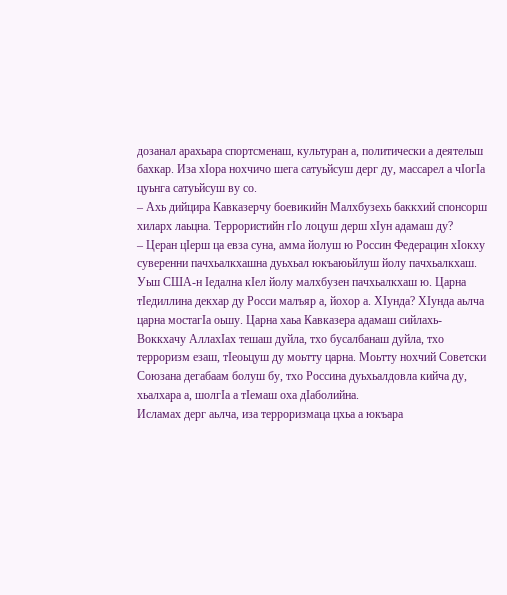дозанал арахьара спортсменаш, культуран а, политически а деятельш бахкар. Иза хІора нохчичо шега сатуьйсуш дерг ду, массарел а чІогІа цуьнга сатуьйсуш ву со.
– Ахь дийцира Кавказерчу боевикийн Малхбузехь баккхий спонсорш хиларх лаьцна. Террористийн гІо лоцуш дерш хІун адамаш ду?
– Церан цІерш ца евза суна, амма йолуш ю Россин Федерацин хІокху суверенни пачхьалкхашна дуьхьал юкъаюьйлуш йолу пачхьалкхаш. Уьш США-н Іедална кІел йолу малхбузен пачхьалкхаш ю. Царна тІедиллина декхар ду Росси малъяр а, йохор а. ХIунда? ХIунда аьлча царна мостагIа оьшу. Царна хаьа Кавказера адамаш сийлахь-Воккхачу АллахIах тешаш дуйла, тхо бусалбанаш дуйла, тхо терроризм езаш, тIеоьцуш ду моьтту царна. Моьтту нохчий Советски Союзана дегабаам болуш бу, тхо Россина дуьхьалдовла кийча ду, хьалхара а, шолгІа а тІемаш оха дІаболийна.
Исламах дерг аьлча, иза терроризмаца цхьа а юкъара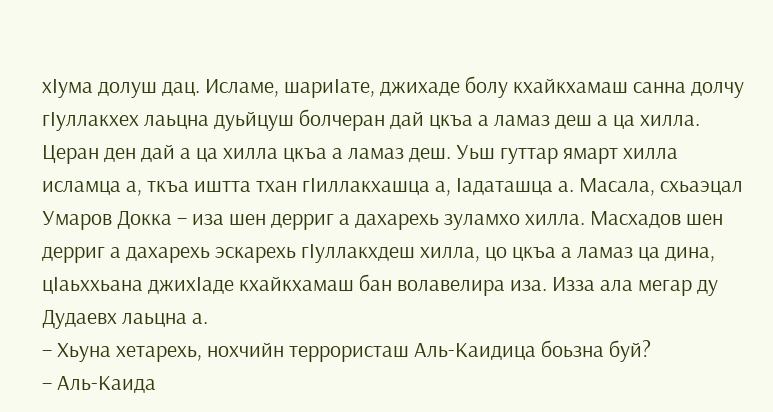хІума долуш дац. Исламе, шариIате, джихаде болу кхайкхамаш санна долчу гIуллакхех лаьцна дуьйцуш болчеран дай цкъа а ламаз деш а ца хилла. Церан ден дай а ца хилла цкъа а ламаз деш. Уьш гуттар ямарт хилла исламца а, ткъа иштта тхан гІиллакхашца а, Іадаташца а. Масала, схьаэцал Умаров Докка – иза шен дерриг а дахарехь зуламхо хилла. Масхадов шен дерриг а дахарехь эскарехь гIуллакхдеш хилла, цо цкъа а ламаз ца дина, цІаьххьана джихІаде кхайкхамаш бан волавелира иза. Изза ала мегар ду Дудаевх лаьцна а.
– Хьуна хетарехь, нохчийн террористаш Аль-Каидица боьзна буй?
– Аль-Каида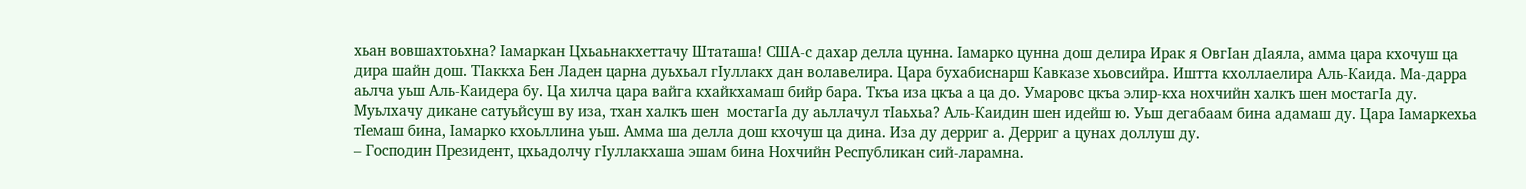хьан вовшахтоьхна? Іамаркан Цхьаьнакхеттачу Штаташа! США-с дахар делла цунна. Іамарко цунна дош делира Ирак я ОвгІан дІаяла, амма цара кхочуш ца дира шайн дош. ТІаккха Бен Ладен царна дуьхьал гІуллакх дан волавелира. Цара бухабиснарш Кавказе хьовсийра. Иштта кхоллаелира Аль-Каида. Ма-дарра аьлча уьш Аль-Каидера бу. Ца хилча цара вайга кхайкхамаш бийр бара. Ткъа иза цкъа а ца до. Умаровс цкъа элир-кха нохчийн халкъ шен мостагІа ду. Муьлхачу дикане сатуьйсуш ву иза, тхан халкъ шен  мостагІа ду аьллачул тІаьхьа? Аль-Каидин шен идейш ю. Уьш дегабаам бина адамаш ду. Цара Іамаркехьа тІемаш бина, Іамарко кхоьллина уьш. Амма ша делла дош кхочуш ца дина. Иза ду дерриг а. Дерриг а цунах доллуш ду.
– Господин Президент, цхьадолчу гIуллакхаша эшам бина Нохчийн Республикан сий-ларамна.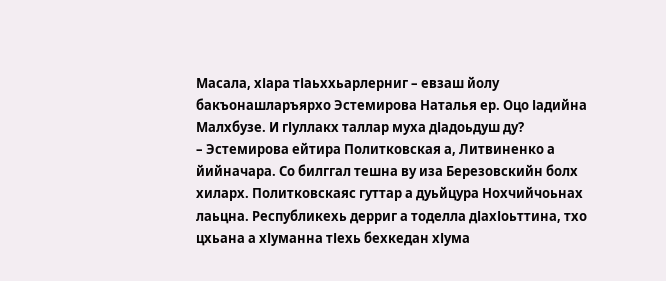Масала, хІара тІаьххьарлерниг – евзаш йолу бакъонашларъярхо Эстемирова Наталья ер. Оцо Іадийна Малхбузе. И гІуллакх таллар муха дІадоьдуш ду?
– Эстемирова ейтира Политковская а, Литвиненко а йийначара. Со билггал тешна ву иза Березовскийн болх хиларх. Политковскаяс гуттар а дуьйцура Нохчийчоьнах лаьцна. Республикехь дерриг а тоделла дІахІоьттина, тхо цхьана а хІуманна тІехь бехкедан хІума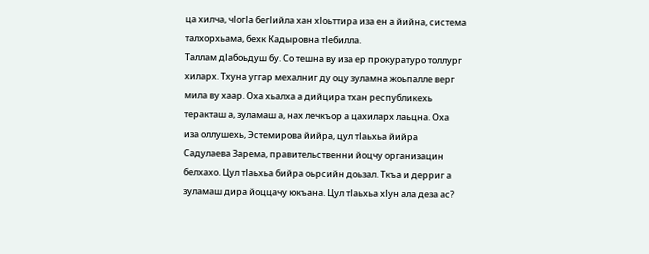ца хилча, чІогІа бегІийла хан хІоьттира иза ен а йийна, система талхорхьама, бехк Кадыровна тІебилла.
Таллам дІабоьдуш бу. Со тешна ву иза ер прокуратуро толлург хиларх. Тхуна уггар мехалниг ду оцу зуламна жоьпалле верг мила ву хаар. Оха хьалха а дийцира тхан республикехь теракташ а, зуламаш а, нах лечкъор а цахиларх лаьцна. Оха иза оллушехь, Эстемирова йийра, цул тІаьхьа йийра Садулаева Зарема, правительственни йоцчу организацин белхахо. Цул тІаьхьа бийра оьрсийн доьзал. Ткъа и дерриг а зуламаш дира йоццачу юкъана. Цул тІаьхьа хІун ала деза ас?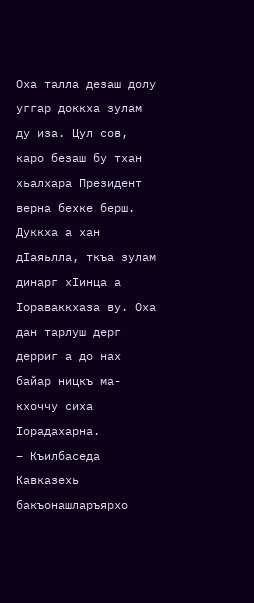Оха талла дезаш долу уггар доккха зулам ду иза. Цул сов, каро безаш бу тхан хьалхара Президент верна бехке берш. Дуккха а хан дІаяьлла, ткъа зулам динарг хІинца а Іораваккхаза ву. Оха дан тарлуш дерг дерриг а до нах байар ницкъ ма-кхоччу сиха Іорадахарна.
– Къилбаседа Кавказехь бакъонашларъярхо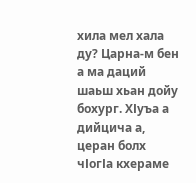хила мел хала ду? Царна-м бен а ма даций шаьш хьан дойу бохург. ХІуъа а дийцича а, церан болх чІогІа кхераме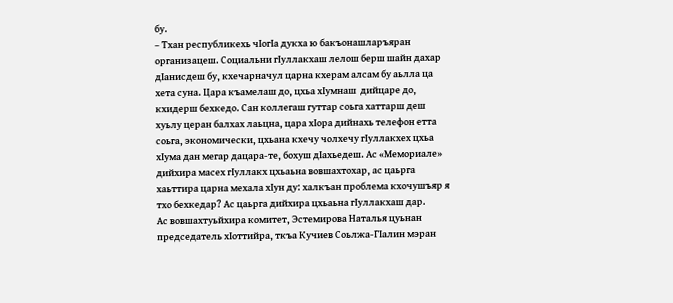бу.
– Тхан республикехь чІогІа дукха ю бакъонашларъяран организацеш. Социальни гІуллакхаш лелош берш шайн дахар дІанисдеш бу, кхечарначул царна кхерам алсам бу аьлла ца хета суна. Цара къамелаш до, цхьа хІумнаш  дийцаре до, кхидерш бехкедо. Сан коллегаш гуттар соьга хаттарш деш хуьлу церан балхах лаьцна, цара хІора дийнахь телефон етта соьга, экономически, цхьана кхечу чолхечу гІуллакхех цхьа хІума дан мегар дацара-те, бохуш дІахьедеш. Ас «Мемориале» дийхира масех гІуллакх цхьаьна вовшахтохар, ас цаьрга хаьттира царна мехала хІун ду: халкъан проблема кхочушъяр я тхо бехкедар? Ас цаьрга дийхира цхьаьна гІуллакхаш дар.
Ас вовшахтуьйхира комитет, Эстемирова Наталья цуьнан председатель хІоттийра, ткъа Кучиев Соьлжа-ГІалин мэран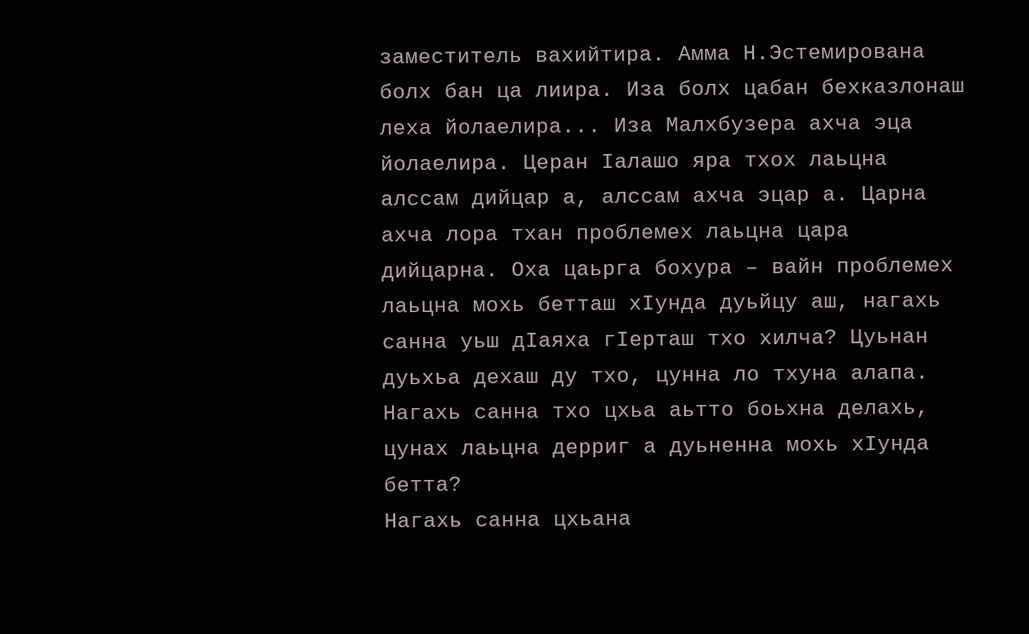заместитель вахийтира. Амма Н.Эстемирована болх бан ца лиира. Иза болх цабан бехказлонаш  леха йолаелира... Иза Малхбузера ахча эца йолаелира. Церан Іалашо яра тхох лаьцна алссам дийцар а, алссам ахча эцар а. Царна ахча лора тхан проблемех лаьцна цара дийцарна. Оха цаьрга бохура – вайн проблемех лаьцна мохь бетташ хІунда дуьйцу аш, нагахь санна уьш дІаяха гІерташ тхо хилча? Цуьнан дуьхьа дехаш ду тхо, цунна ло тхуна алапа. Нагахь санна тхо цхьа аьтто боьхна делахь, цунах лаьцна дерриг а дуьненна мохь хІунда бетта?
Нагахь санна цхьана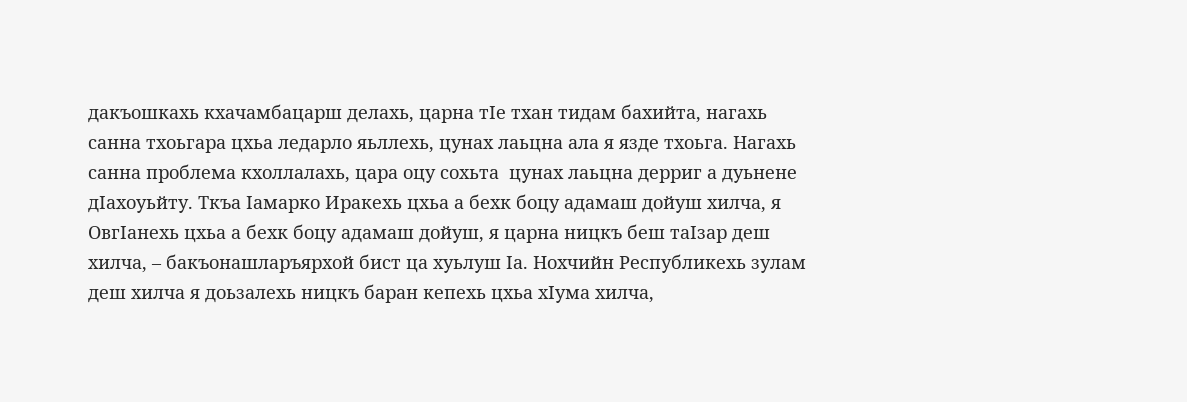дакъошкахь кхачамбацарш делахь, царна тІе тхан тидам бахийта, нагахь санна тхоьгара цхьа ледарло яьллехь, цунах лаьцна ала я язде тхоьга. Нагахь санна проблема кхоллалахь, цара оцу сохьта  цунах лаьцна дерриг а дуьнене дІахоуьйту. Ткъа Іамарко Иракехь цхьа а бехк боцу адамаш дойуш хилча, я ОвгІанехь цхьа а бехк боцу адамаш дойуш, я царна ницкъ беш таІзар деш хилча, – бакъонашларъярхой бист ца хуьлуш Іа. Нохчийн Республикехь зулам деш хилча я доьзалехь ницкъ баран кепехь цхьа хІума хилча,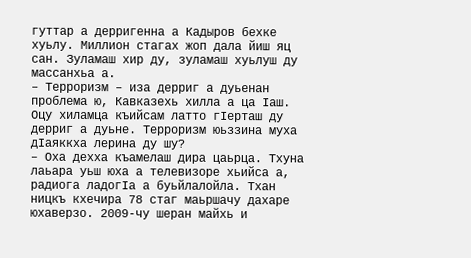гуттар а дерригенна а Кадыров бехке хуьлу. Миллион стагах жоп дала йиш яц сан. Зуламаш хир ду, зуламаш хуьлуш ду массанхьа а.
– Терроризм – иза дерриг а дуьенан проблема ю, Кавказехь хилла а ца Іаш. Оцу хиламца къийсам латто гІерташ ду дерриг а дуьне. Терроризм юьззина муха дІаяккха лерина ду шу?
– Оха дехха къамелаш дира цаьрца. Тхуна лаьара уьш юха а телевизоре хьийса а, радиога ладогІа а буьйлалойла. Тхан ницкъ кхечира 78 стаг маьршачу дахаре юхаверзо. 2009-чу шеран майхь и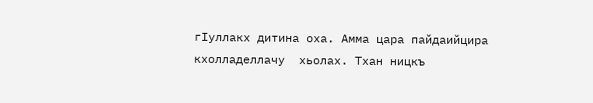гІуллакх дитина оха. Амма цара пайдаийцира кхолладеллачу  хьолах. Тхан ницкъ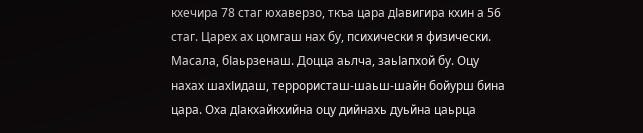кхечира 78 стаг юхаверзо, ткъа цара дІавигира кхин а 56 стаг. Царех ах цомгаш нах бу, психически я физически. Масала, бІаьрзенаш. Доцца аьлча, заьІапхой бу. Оцу нахах шахІидаш, террористаш-шаьш-шайн бойурш бина цара. Оха дІакхайкхийна оцу дийнахь дуьйна цаьрца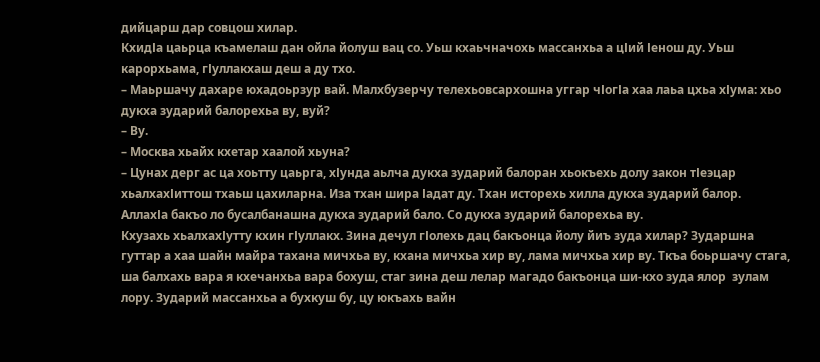дийцарш дар совцош хилар.
КхидІа цаьрца къамелаш дан ойла йолуш вац со. Уьш кхаьчначохь массанхьа а цІий Іенош ду. Уьш карорхьама, гІуллакхаш деш а ду тхо.
– Маьршачу дахаре юхадоьрзур вай. Малхбузерчу телехьовсархошна уггар чІогІа хаа лаьа цхьа хІума: хьо дукха зударий балорехьа ву, вуй?
– Ву.
– Москва хьайх кхетар хаалой хьуна?
– Цунах дерг ас ца хоьтту цаьрга, хІунда аьлча дукха зударий балоран хьокъехь долу закон тІеэцар хьалхахІиттош тхаьш цахиларна. Иза тхан шира Іадат ду. Тхан исторехь хилла дукха зударий балор. АллахІа бакъо ло бусалбанашна дукха зударий бало. Со дукха зударий балорехьа ву.
Кхузахь хьалхахІутту кхин гІуллакх. Зина дечул гІолехь дац бакъонца йолу йиъ зуда хилар? Зударшна гуттар а хаа шайн майра тахана мичхьа ву, кхана мичхьа хир ву, лама мичхьа хир ву. Ткъа боьршачу стага, ша балхахь вара я кхечанхьа вара бохуш, стаг зина деш лелар магадо бакъонца ши-кхо зуда ялор  зулам лору. Зударий массанхьа а бухкуш бу, цу юкъахь вайн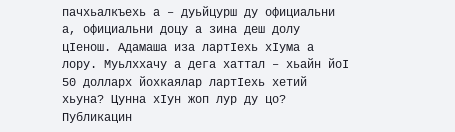пачхьалкъехь а – дуьйцурш ду официальни а, официальни доцу а зина деш долу цІенош. Адамаша иза лартІехь хІума а лору. Муьлххачу а дега хаттал – хьайн йоІ 50 долларх йохкаялар лартІехь хетий хьуна? Цунна хІун жоп лур ду цо?
Публикацин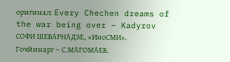оригинал: Every Chechen dreams of the war being over – Kadyrov
СОФИ ШЕВАРНАДЗЕ, «ИноСМИ».
Гочйинарг – С.МАГОМАЕВ.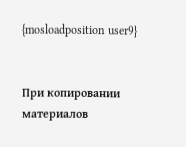{mosloadposition user9}


При копировании материалов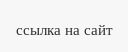ссылка на сайт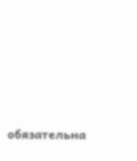обязательна